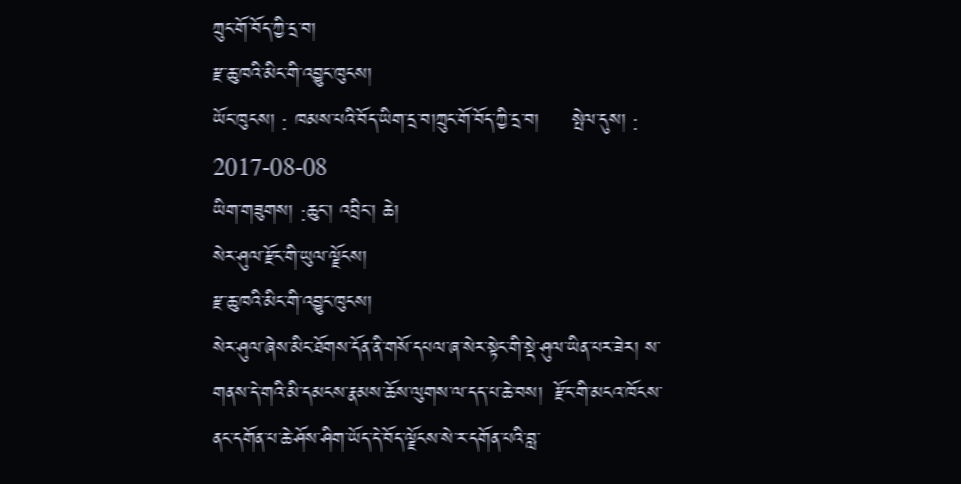ཀྲུང་གོ་བོད་ཀྱི་དྲ་བ།
རྫ་ཆུ་ཁའི་མིང་གི་འབྱུང་ཁུངས།
ཡོང་ཁུངས། : ཁམས་པའི་བོད་ཡིག་དྲ་བ།ཀྲུང་གོ་བོད་ཀྱི་དྲ་བ།     སྤེལ་དུས། : 2017-08-08
ཡིག་གཟུགས། :ཆུང་། འབྲིང་། ཆེ།
སེར་ཤུལ་རྫོང་གི་ཡུལ་ལྗོངས།
རྫ་ཆུ་ཁའི་མིང་གི་འབྱུང་ཁུངས།
སེར་ཤུལ་ཞེས་མིང་ཐོགས་དོན་ནི་གསོ་དཔལ་ཞ་སེར་སྟེང་གི་སྡེ་ཤུལ་ཡིན་པར་ཟེར། ས་གནས་དེ་གའི་མི་དམངས་རྣམས་ཆོས་ལུགས་ལ་དད་པ་ཆེ་བས།  རྫོང་གི་མངའ་ཁོངས་ནང་དགོན་པ་ཆེ་ཤོས་ཤིག་ཡོད་དེ་བོད་ལྗོངས་སེ་ར་དགོན་པའི་བླ་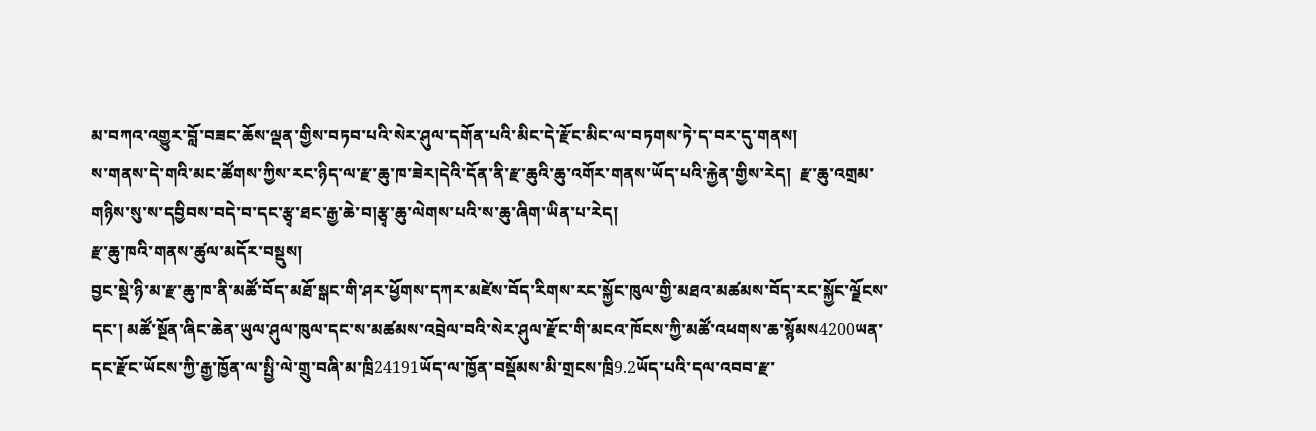མ་བཀའ་འགྱུར་བློ་བཟང་ཆོས་ལྡན་གྱིས་བཏབ་པའི་སེར་ཤུལ་དགོན་པའི་མིང་དེ་རྫོང་མིང་ལ་བཏགས་ཏེ་ད་བར་དུ་གནས།
ས་གནས་དེ་གའི་མང་ཚོགས་ཀྱིས་རང་ཉིད་ལ་རྫ་ཆུ་ཁ་ཟེར།དེའི་དོན་ནི་རྫ་ཆུའི་ཆུ་འགོར་གནས་ཡོད་པའི་རྐྱེན་གྱིས་རེད།  རྫ་ཆུ་འགྲམ་གཉིས་སུ་ས་དབྱིབས་བདེ་བ་དང་རྩྭ་ཐང་རྒྱ་ཆེ་བ།རྩྭ་ཆུ་ལེགས་པའི་ས་ཆུ་ཞིག་ཡིན་པ་རེད།
རྫ་ཆུ་ཁའི་གནས་ཚུལ་མདོར་བསྡུས།
བྱང་སྡེ་ཉི་མ་རྫ་ཆུ་ཁ་ནི་མཚོ་བོད་མཐོ་སྒང་གི་ཤར་ཕྱོགས་དཀར་མཛེས་བོད་རིགས་རང་སྐྱོང་ཁུལ་གྱི་མཐའ་མཚམས་བོད་རང་སྐྱོང་ལྗོངས་དང་། མཚོ་སྔོན་ཞིང་ཆེན་ཡུལ་ཤུལ་ཁུལ་དང་ས་མཚམས་འབྲེལ་བའི་སེར་ཤུལ་རྫོང་གི་མངའ་ཁོངས་ཀྱི་མཚོ་འཕགས་ཆ་སྙོམས4200ཡན་དང་རྫོང་ཡོངས་ཀྱི་རྒྱ་ཁྱོན་ལ་སྤྱི་ལེ་གྲུ་བཞི་མ་ཁྲི24191ཡོད་ལ་ཁྱོན་བསྡོམས་མི་གྲངས་ཁྲི9.2ཡོད་པའི་དལ་འབབ་རྫ་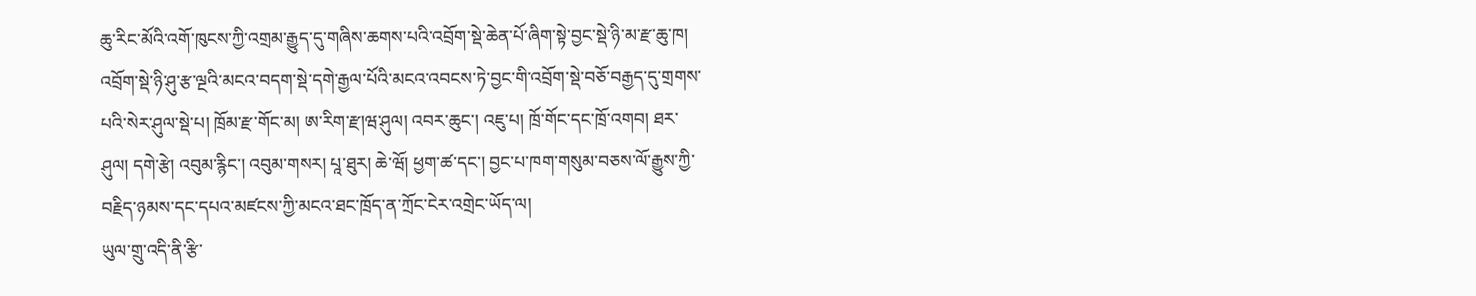ཆུ་རིང་མོའི་འགོ་ཁུངས་ཀྱི་འགྲམ་རྒྱུད་དུ་གཞིས་ཆགས་པའི་འབྲོག་སྡེ་ཆེན་པོ་ཞིག་སྟེ་བྱང་སྡེ་ཉི་མ་རྫ་ཆུ་ཁ།
འབྲོག་སྡེ་ཉི་ཤུ་རྩ་ལྔའི་མངའ་བདག་སྡེ་དགེ་རྒྱལ་པོའི་མངའ་འབངས་ཏེ་བྱང་གི་འབྲོག་སྡེ་བཅོ་བརྒྱད་དུ་གྲགས་པའི་སེར་ཤུལ་སྡེ་པ། ཁྲོམ་རྫ་གོང་མ། ཨ་རིག་རྫ།ཝ་ཤུལ། འབར་ཆུང་། འཇུ་པ། ཁྲོ་གོང་དང་ཁྲོ་འགབ། ཐར་ཤུལ། དགེ་རྩེ། འབུམ་རྙིང་། འབུམ་གསར། པཱ་ཐུར། ཆེ་ཝོ། ཕྱག་ཚ་དང་། བྱང་པ་ཁག་གསུམ་བཅས་ལོ་རྒྱུས་ཀྱི་བརྗིད་ཉམས་དང་དཔའ་མཛངས་ཀྱི་མངའ་ཐང་ཁྲོད་ན་ཀྲོང་ངེར་འགྲེང་ཡོད་ལ།
ཡུལ་གྲུ་འདི་ནི་རྩི་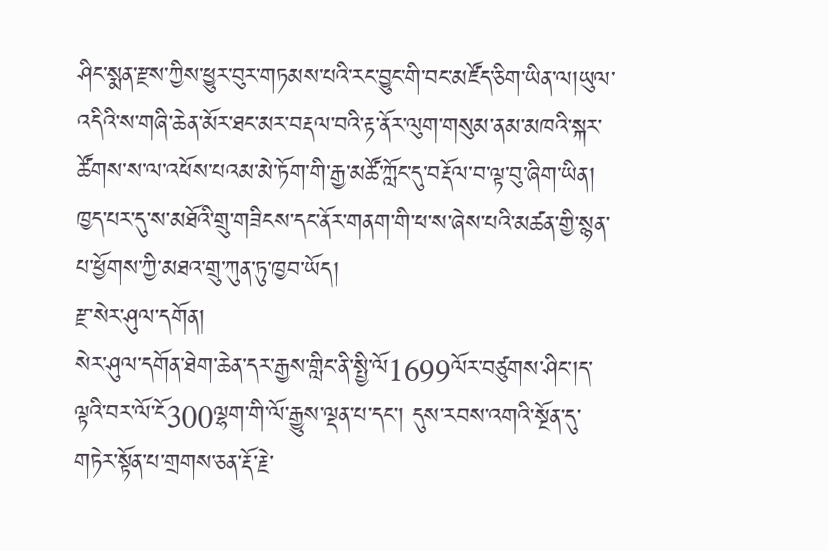ཤིང་སྨན་རྫས་ཀྱིས་ཕྱུར་བུར་གཏམས་པའི་རང་བྱུང་གི་བང་མཛོད་ཅིག་ཡིན་ལ།ཡུལ་འདིའི་ས་གཞི་ཆེན་མོར་ཐང་མར་བརྡལ་བའི་རྟ་ནོར་ལུག་གསུམ་ནམ་མཁའི་སྐར་ཚོགས་ས་ལ་འཕོས་པའམ་མེ་ཏོག་གི་རྒྱ་མཚོ་ཀློང་དུ་བརྡོལ་བ་ལྟ་བུ་ཞིག་ཡིན།
ཁྱད་པར་དུ་ས་མཐོའི་གྲུ་གཟིངས་དང་ནོར་གནག་གི་ཕ་ས་ཞེས་པའི་མཚན་གྱི་སྙན་པ་ཕྱོགས་ཀྱི་མཐའ་གྲུ་ཀུན་ཏུ་ཁྱབ་ཡོད།
རྫ་སེར་ཤུལ་དགོན།
སེར་ཤུལ་དགོན་ཐེག་ཆེན་དར་རྒྱས་གླིང་ནི་སྤྱི་ལོ1699ལོར་བཙུགས་ཤིང་།ད་ལྟའི་བར་ལོ་ངོ300ལྷག་གི་ལོ་རྒྱུས་ལྡན་པ་དང་། དུས་རབས་འགའི་སྔོན་དུ་གཏེར་སྟོན་པ་གྲགས་ཅན་རྡོ་རྗེ་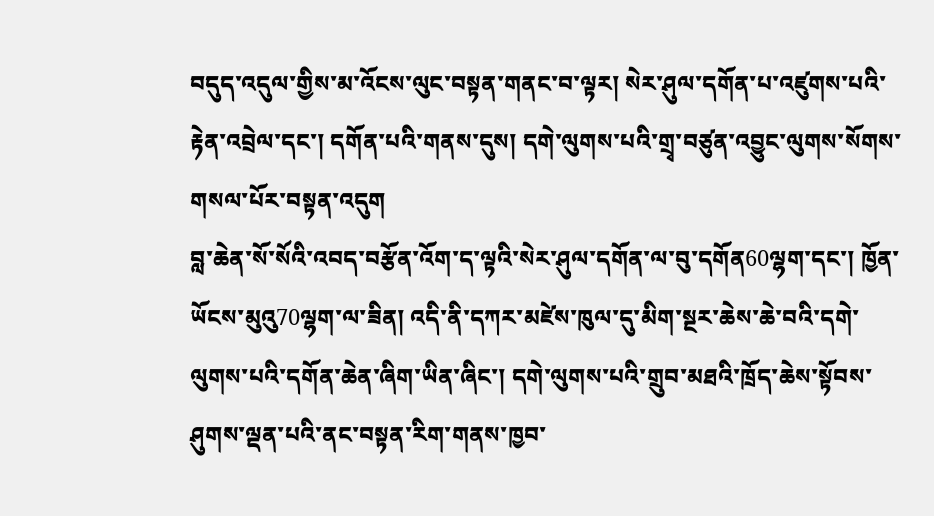བདུད་འདུལ་གྱིས་མ་འོངས་ལུང་བསྟན་གནང་བ་ལྟར། སེར་ཤུལ་དགོན་པ་འཛུགས་པའི་རྟེན་འབྲེལ་དང་། དགོན་པའི་གནས་དུས། དགེ་ལུགས་པའི་གྲྭ་བཙུན་འབྱུང་ལུགས་སོགས་གསལ་པོར་བསྟན་འདུག
བླ་ཆེན་སོ་སོའི་འབད་བརྩོན་འོག་ད་ལྟའི་སེར་ཤུལ་དགོན་ལ་བུ་དགོན60ལྷག་དང་། ཁྱོན་ཡོངས་མུའུ70ལྷག་ལ་ཟིན། འདི་ནི་དཀར་མཛེས་ཁུལ་དུ་མིག་སྔར་ཆེས་ཆེ་བའི་དགེ་ལུགས་པའི་དགོན་ཆེན་ཞིག་ཡིན་ཞིང་། དགེ་ལུགས་པའི་གྲུབ་མཐའི་ཁྲོད་ཆེས་སྟོབས་ཤུགས་ལྡན་པའི་ནང་བསྟན་རིག་གནས་ཁྱབ་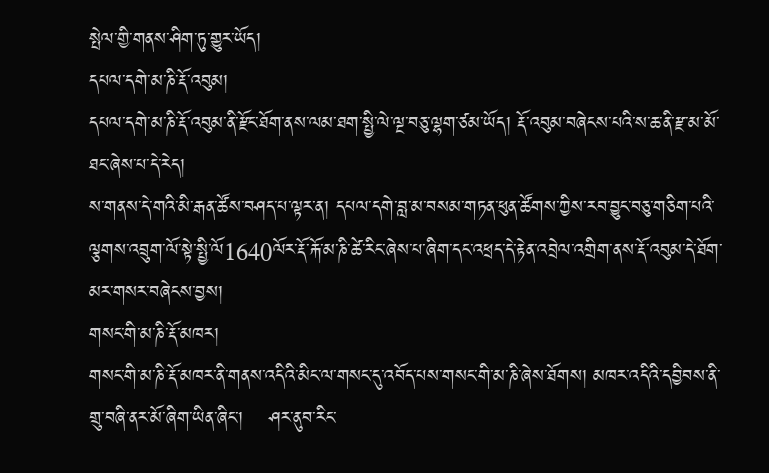སྤེལ་གྱི་གནས་ཤིག་ཏུ་གྱུར་ཡོད།
དཔལ་དགེ་མ་ཎི་རྡོ་འབུམ།
དཔལ་དགེ་མ་ཎི་རྡོ་འབུམ་ནི་རྫོང་ཐོག་ནས་ལམ་ཐག་སྤྱི་ལེ་ལྔ་བཅུ་ལྷག་ཙམ་ཡོད། རྡོ་འབུམ་བཞེངས་པའི་ས་ཆ་ནི་རྫ་མ་མོ་ཐང་ཞེས་པ་དེ་རེད།
ས་གནས་དེ་གའི་མི་རྒན་ཚོས་བཤད་པ་ལྟར་ན། དཔལ་དགེ་བླ་མ་བསམ་གཏན་ཕུན་ཚོགས་ཀྱིས་རབ་བྱུང་བཅུ་གཅིག་པའི་ལྕགས་འབྲུག་ལོ་སྟེ་སྤྱི་ལོ1640ལོར་རྡོ་རྐོ་མ་ཎི་ཚེ་རིང་ཞེས་པ་ཞིག་དང་འཕྲད་དེ་རྟེན་འབྲེལ་འགྲིག་ནས་རྡོ་འབུམ་དེ་ཐོག་མར་གསར་བཞེངས་བྱས།
གསང་གི་མ་ཎི་རྡོ་མཁར།
གསང་གི་མ་ཎི་རྡོ་མཁར་ནི་གནས་འདིའི་མིང་ལ་གསང་དུ་འབོད་པས་གསང་གི་མ་ཎི་ཞེས་ཐོགས། མཁར་འདིའི་དབྱིབས་ནི་གྲུ་བཞི་ནར་མོ་ཞིག་ཡིན་ཞིང་།    ཤར་ནུབ་རིང་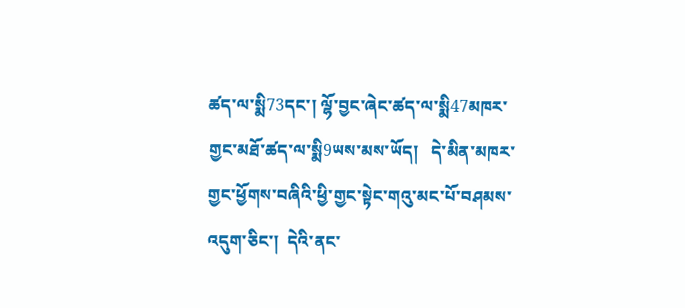ཚད་ལ་སྨི73དང་། ལྷོ་བྱང་ཞེང་ཚད་ལ་སྨི47མཁར་གྱང་མཐོ་ཚད་ལ་སྨི9ཡས་མས་ཡོད།   དེ་མིན་མཁར་གྱང་ཕྱོགས་བཞིའི་ཕྱི་གྱང་སྟེང་གའུ་མང་པོ་བཤམས་འདུག་ཅིང་།  དེའི་ནང་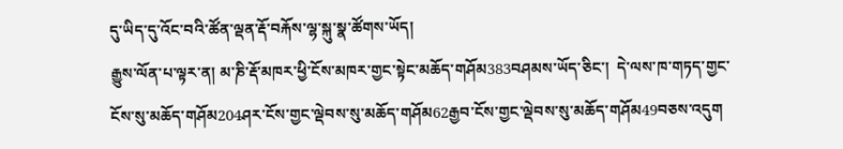དུ་ཡིད་དུ་འོང་བའི་ཚོན་ལྡན་རྡོ་བརྐོས་ལྷ་སྐུ་སྣ་ཚོགས་ཡོད།
རྒྱུས་ལོན་པ་ལྟར་ན། མ་ཎི་རྡོ་མཁར་ཕྱི་ངོས་མཁར་གྱང་སྟེང་མཆོད་གཤོམ383བཤམས་ཡོད་ཅིང་།  དེ་ལས་ཁ་གཏད་གྱང་ངོས་སུ་མཆོད་གཤོམ204ཤར་ངོས་གྱང་ལྡེབས་སུ་མཆོད་གཤོམ62རྒྱབ་ངོས་གྱང་ལྡེབས་སུ་མཆོད་གཤོམ49བཅས་འདུག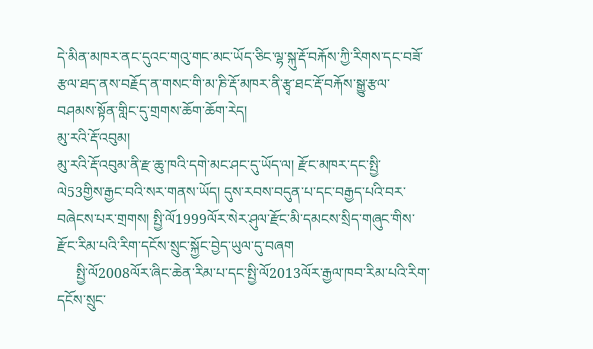དེ་མིན་མཁར་ནང་དུའང་གའུ་གང་མང་ཡོད་ཅིང་ལྷ་སྐུ་རྡོ་བརྐོས་ཀྱི་རིགས་དང་བཟོ་རྩལ་ཐད་ནས་བརྗོད་ན་གསང་གི་མ་ཎི་རྡོ་མཁར་ནི་རྩྭ་ཐང་རྡོ་བརྐོས་སྒྱུ་རྩལ་བཤམས་སྟོན་གླིང་དུ་གྲགས་ཆོག་ཆོག་རེད།
མུ་རའི་རྡོ་འབུམ།
མུ་རའི་རྡོ་འབུམ་ནི་རྫ་ཆུ་ཁའི་དགེ་མང་ཤང་དུ་ཡོད་ལ། རྫོང་མཁར་དང་སྤྱི་ལེ53གྱིས་རྒྱང་བའི་སར་གནས་ཡོད། དུས་རབས་བདུན་པ་དང་བརྒྱད་པའི་བར་བཞེངས་པར་གྲགས། སྤྱི་ལོ1999ལོར་སེར་ཤུལ་རྫོང་མི་དམངས་སྲིད་གཞུང་གིས་རྫོང་རིམ་པའི་རིག་དངོས་སྲུང་སྐྱོང་བྱེད་ཡུལ་དུ་བཞག
     སྤྱི་ལོ2008ལོར་ཞིང་ཆེན་རིམ་པ་དང་སྤྱི་ལོ2013ལོར་རྒྱལ་ཁབ་རིམ་པའི་རིག་དངོས་སྲུང་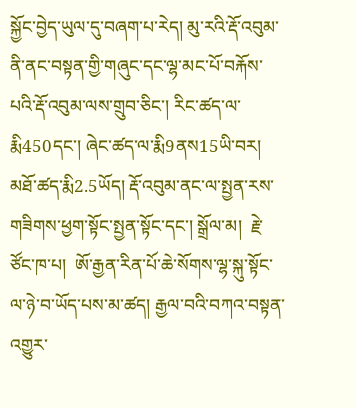སྐྱོང་བྱེད་ཡུལ་དུ་བཞག་པ་རེད། མུ་རའི་རྡོ་འབུམ་ནི་ནང་བསྟན་གྱི་གཞུང་དང་ལྷ་མང་པོ་བརྐོས་པའི་རྡོ་འབུམ་ལས་གྲུབ་ཅིང་། རིང་ཚད་ལ་རྨི450དང་། ཞེང་ཚད་ལ་རྨི9ནས15ཡི་བར། མཐོ་ཚད་རྨི2.5ཡོད། རྡོ་འབུམ་ནང་ལ་སྤྱན་རས་གཟིགས་ཕྱག་སྟོང་སྤྱན་སྟོང་དང་། སྒྲོལ་མ།  རྗེ་ཙོང་ཁ་པ།  ཨོ་རྒྱན་རིན་པོ་ཆེ་སོགས་ལྷ་སྐུ་སྟོང་ལ་ཉེ་བ་ཡོད་པས་མ་ཚད། རྒྱལ་བའི་བཀའ་བསྟན་འགྱུར་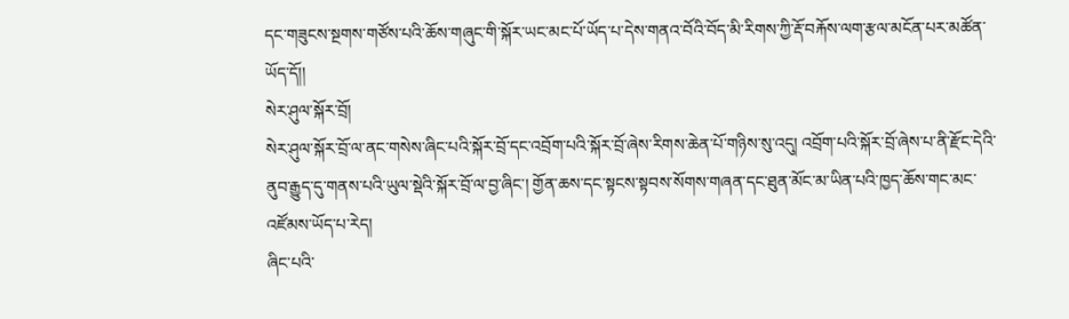དང་གཟུངས་སྔགས་གཙོས་པའི་ཆོས་གཞུང་གི་སྐོར་ཡང་མང་པོ་ཡོད་པ་དེས་གནའ་བོའི་བོད་མི་རིགས་ཀྱི་རྡོ་བརྐོས་ལག་རྩལ་མངོན་པར་མཚོན་ཡོད་དོ།།
སེར་ཤུལ་སྐོར་བྲོ།
སེར་ཤུལ་སྐོར་བྲོ་ལ་ནང་གསེས་ཞིང་པའི་སྐོར་བྲོ་དང་འབྲོག་པའི་སྐོར་བྲོ་ཞེས་རིགས་ཆེན་པོ་གཉིས་སུ་འདུ། འབྲོག་པའི་སྐོར་བྲོ་ཞེས་པ་ནི་རྫོང་དེའི་ནུབ་རྒྱུད་དུ་གནས་པའི་ཡུལ་སྡེའི་སྐོར་བྲོ་ལ་བྱ་ཞིང་། གྱོན་ཆས་དང་སྟངས་སྟབས་སོགས་གཞན་དང་ཐུན་མོང་མ་ཡིན་པའི་ཁྱད་ཆོས་གང་མང་འཛོམས་ཡོད་པ་རེད།
ཞིང་པའི་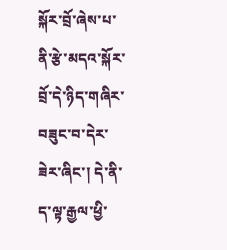སྐོར་བྲོ་ཞེས་པ་ནི་རྩེ་མདའ་སྐོར་བྲོ་དེ་ཉིད་གཞིར་བཟུང་བ་དེར་ཟེར་ཞིང་། དེ་ནི་ད་ལྟ་རྒྱལ་ཕྱི་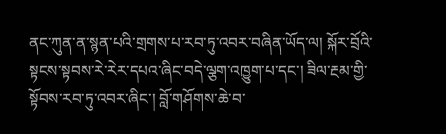ནང་ཀུན་ན་སྙན་པའི་གྲགས་པ་རབ་ཏུ་འབར་བཞིན་ཡོད་ལ། སྐོར་བྲོའི་སྟངས་སྟབས་རེ་རེར་དཔའ་ཞིང་བདེ་ལྕག་འཁྱུག་པ་དང་། ཟིལ་རྔམ་གྱི་སྟོབས་རབ་ཏུ་འབར་ཞིང་། བློ་གཤོགས་ཆེ་བ་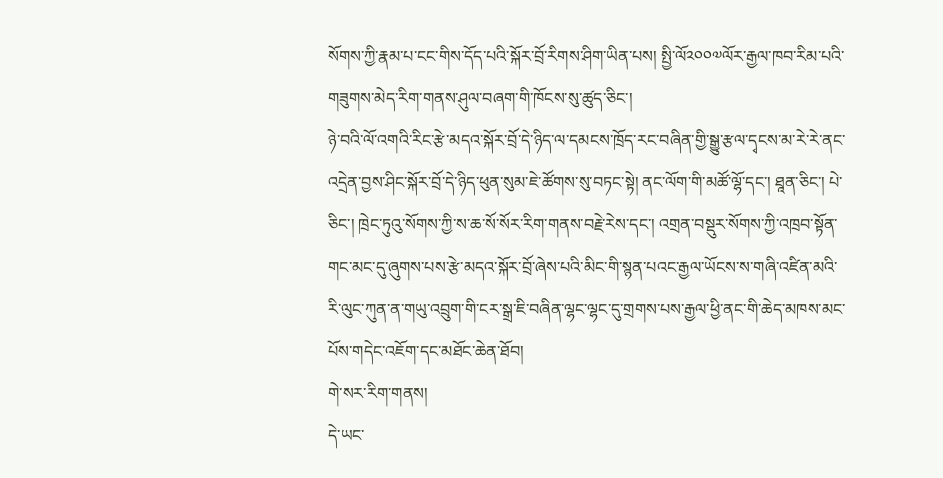སོགས་ཀྱི་རྣམ་པ་ངང་གིས་དོད་པའི་སྐོར་བྲོ་རིགས་ཤིག་ཡིན་པས། སྤྱི་ལོ༢༠༠༧ལོར་རྒྱལ་ཁབ་རིམ་པའི་གཟུགས་མེད་རིག་གནས་ཤུལ་བཞག་གི་ཁོངས་སུ་ཚུད་ཅིང་།
ཉེ་བའི་ལོ་འགའི་རིང་རྩེ་མདའ་སྐོར་བྲོ་དེ་ཉིད་ལ་དམངས་ཁྲོད་རང་བཞིན་གྱི་སྒྱུ་རྩལ་དྭངས་མ་རེ་རེ་ནང་འདྲེན་བྱས་ཤིང་སྐོར་བྲོ་དེ་ཉིད་ཕུན་སུམ་ཇེ་ཚོགས་སུ་བཏང་སྟེ། ནང་ལོག་གི་མཚོ་ལྷོ་དང་། ཐཱན་ཅིང་། པེ་ཅིང་། ཁྲེང་ཏུའུ་སོགས་ཀྱི་ས་ཆ་སོ་སོར་རིག་གནས་བརྗེ་རེས་དང་། འགྲན་བསྡུར་སོགས་ཀྱི་འཁྲབ་སྟོན་གང་མང་དུ་ཞུགས་པས་རྩེ་མདའ་སྐོར་བྲོ་ཞེས་པའི་མིང་གི་སྙན་པའང་རྒྱལ་ཡོངས་ས་གཞི་འཛིན་མའི་རི་ལུང་ཀུན་ན་གཡུ་འབྲུག་གི་ངར་སྒྲ་ཇི་བཞིན་ལྷང་ལྷང་དུ་གྲགས་པས་རྒྱལ་ཕྱི་ནང་གི་ཆེད་མཁས་མང་པོས་གདེང་འཇོག་དང་མཐོང་ཆེན་ཐོབ།
གེ་སར་རིག་གནས།
དེ་ཡང་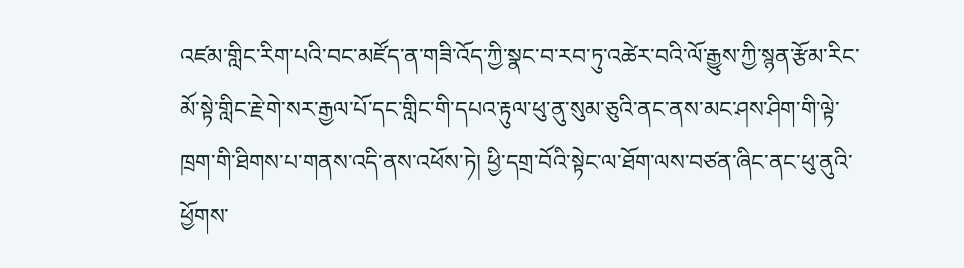འཛམ་གླིང་རིག་པའི་བང་མཛོད་ན་གཟི་འོད་ཀྱི་སྣང་བ་རབ་ཏུ་འཚེར་བའི་ལོ་རྒྱུས་ཀྱི་སྙན་རྩོམ་རིང་མོ་སྟེ་གླིང་རྗེ་གེ་སར་རྒྱལ་པོ་དང་གླིང་གི་དཔའ་རྟུལ་ཕུ་ནུ་སུམ་ཅུའི་ནང་ནས་མང་ཤས་ཤིག་གི་ལྟེ་ཁྲག་གི་ཐིགས་པ་གནས་འདི་ནས་འཕོས་ཏེ། ཕྱི་དགྲ་བོའི་སྟེང་ལ་ཐོག་ལས་བཙན་ཞིང་ནང་ཕུ་ནུའི་ཕྱོགས་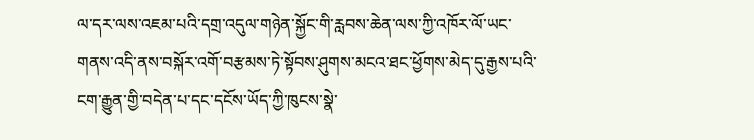ལ་དར་ལས་འཇམ་པའི་དགྲ་འདུལ་གཉེན་སྐྱོང་གི་རླབས་ཆེན་ལས་ཀྱི་འཁོར་ལོ་ཡང་གནས་འདི་ནས་བསྐོར་འགོ་བརྩམས་ཏེ་སྟོབས་ཤུགས་མངའ་ཐང་ཕྱོགས་མེད་དུ་རྒྱས་པའི་ངག་རྒྱུན་གྱི་བདེན་པ་དང་དངོས་ཡོད་ཀྱི་ཁུངས་སྣེ་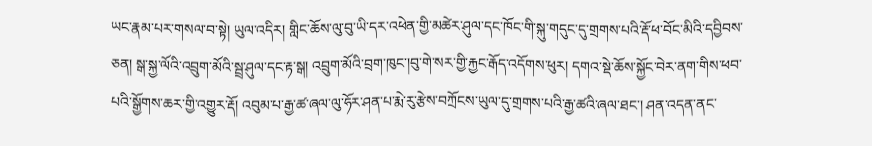ཡང་རྣམ་པར་གསལ་བ་སྟེ། ཡུལ་འདིར། གླིང་ཆོས་ལུ་བུ་ཡི་དར་འཕེན་གྱི་མཚེར་ཤུལ་དང་ཁོང་གི་སྐུ་གདུང་དུ་གྲགས་པའི་རྡོ་ཕ་བོང་མིའི་དབྱིབས་ཅན། སྒ་སྐྱ་ལོའི་འབྲུག་མོའི་སྦྲ་ཤུལ་དང་རྟ་སྒ། འབྲུག་མོའི་བྲག་ཁུང་།བུ་གེ་སར་གྱི་རྐྱང་རྒོད་འདོགས་ཕུར། དགའ་སྡེ་ཆོས་སྐྱོང་བེར་ནག་གིས་ཕབ་པའི་སྒྱོགས་ཆར་གྱི་འགྱུར་རྡོ། འབུམ་པ་རྒྱ་ཚ་ཞལ་ལུ་ཧོར་ཤན་པ་རྨེ་རུ་རྩེས་བཀྲོངས་ཡུལ་དུ་གྲགས་པའི་རྒྱ་ཚའི་ཞལ་ཐང་། ཤན་འདན་ནང་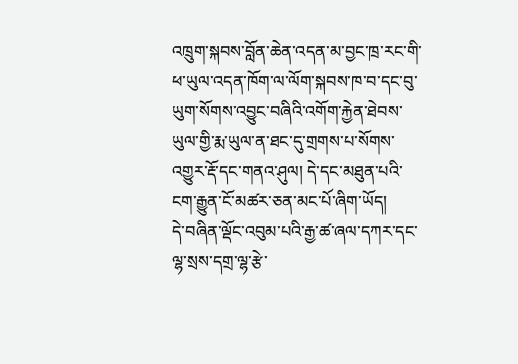འཁྲུག་སྐབས་བློན་ཆེན་འདན་མ་བྱང་ཁྲ་རང་གི་ཕ་ཡུལ་འདན་ཁོག་ལ་ལོག་སྐབས་ཁ་བ་དང་བུ་ཡུག་སོགས་འབྱུང་བཞིའི་འགོག་རྐྱེན་ཐེབས་ཡུལ་གྱི་རྨ་ཡུལ་ན་ཐང་དུ་གྲགས་པ་སོགས་འགྱུར་རྡོ་དང་གནའ་ཤུལ། དེ་དང་མཐུན་པའི་ངག་རྒྱུན་ངོ་མཚར་ཅན་མང་པོ་ཞིག་ཡོད།
དེ་བཞིན་ལྡོང་འབུམ་པའི་རྒྱ་ཚ་ཞལ་དཀར་དང་ལྷ་སྲས་དགྲ་ལྷ་རྩེ་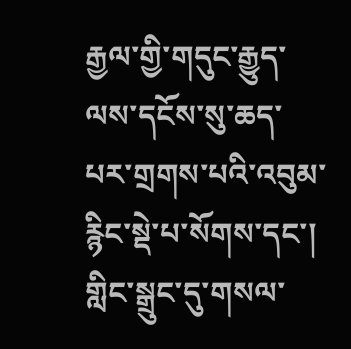རྒྱལ་གྱི་གདུང་རྒྱུད་ལས་དངོས་སུ་ཆད་པར་གྲགས་པའི་འབུམ་རྙིང་སྡེ་པ་སོགས་དང་། གླིང་སྒྲུང་དུ་གསལ་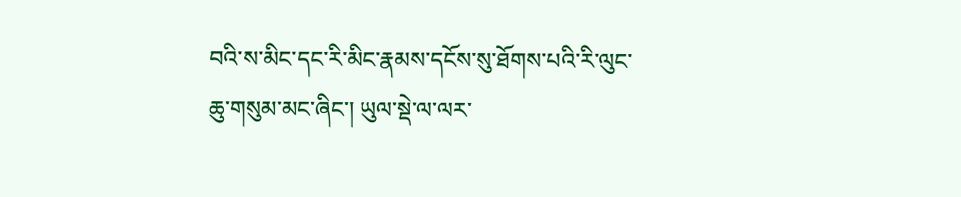བའི་ས་མིང་དང་རི་མིང་རྣམས་དངོས་སུ་ཐོགས་པའི་རི་ལུང་ཆུ་གསུམ་མང་ཞིང་། ཡུལ་སྡེ་ལ་ལར་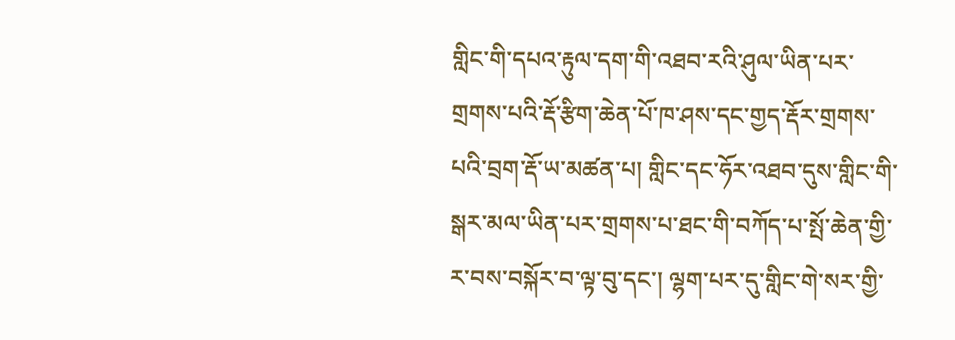གླིང་གི་དཔའ་རྟུལ་དག་གི་འཐབ་རའི་ཤུལ་ཡིན་པར་གྲགས་པའི་རྡོ་རྩིག་ཆེན་པོ་ཁ་ཤས་དང་གྱད་རྡོར་གྲགས་པའི་བྲག་རྡོ་ཡ་མཚན་པ། གླིང་དང་ཧོར་འཐབ་དུས་གླིང་གི་སྒར་མལ་ཡིན་པར་གྲགས་པ་ཐང་གི་བཀོད་པ་སྤོ་ཆེན་གྱི་ར་བས་བསྐོར་བ་ལྟ་བུ་དང་། ལྷག་པར་དུ་གླིང་གེ་སར་གྱི་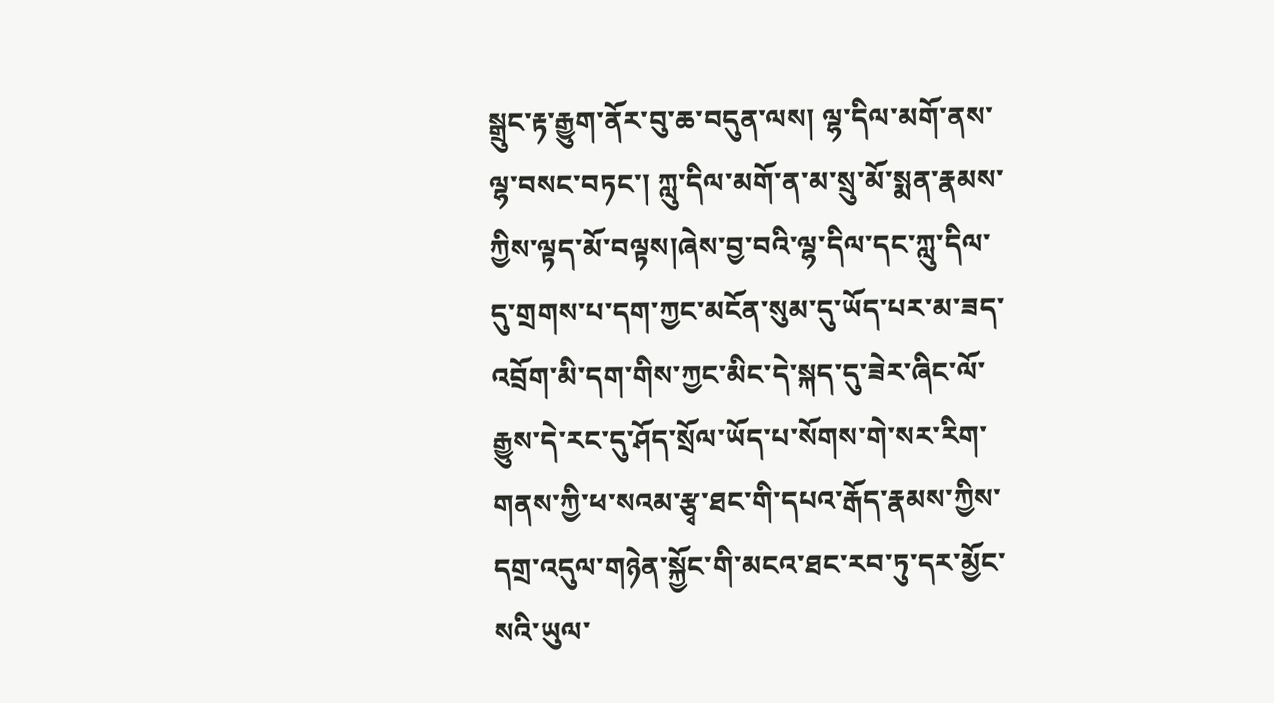སྒྲུང་རྟ་རྒྱུག་ནོར་བུ་ཆ་བདུན་ལས། ལྷ་དིལ་མགོ་ནས་ལྷ་བསང་བཏང་། ཀླུ་དིལ་མགོ་ན་མ་སྲུ་མོ་སྨན་རྣམས་ཀྱིས་ལྟད་མོ་བལྟས།ཞེས་བྱ་བའི་ལྷ་དིལ་དང་ཀླུ་དིལ་དུ་གྲགས་པ་དག་ཀྱང་མངོན་སུམ་དུ་ཡོད་པར་མ་ཟད་འབྲོག་མི་དག་གིས་ཀྱང་མིང་དེ་སྐད་དུ་ཟེར་ཞིང་ལོ་རྒྱུས་དེ་རང་དུ་ཤོད་སྲོལ་ཡོད་པ་སོགས་གེ་སར་རིག་གནས་ཀྱི་ཕ་སའམ་རྩྭ་ཐང་གི་དཔའ་རྒོད་རྣམས་ཀྱིས་དགྲ་འདུལ་གཉེན་སྐྱོང་གི་མངའ་ཐང་རབ་ཏུ་དར་མྱོང་སའི་ཡུལ་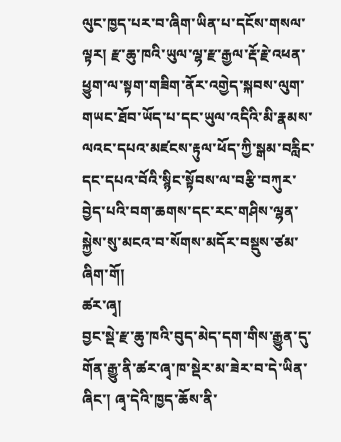ལུང་ཁྱད་པར་བ་ཞིག་ཡིན་པ་དངོས་གསལ་ལྟར། རྫ་ཆུ་ཁའི་ཡུལ་ལྷ་རྫ་རྒྱལ་རྡོ་རྗེ་འཕན་ཕྱུག་ལ་སྟག་གཟིག་ནོར་འགྱེད་སྐབས་ལུག་གཡང་ཐོབ་ཡོད་པ་དང་ཡུལ་འདིའི་མི་རྣམས་ལའང་དཔའ་མཛངས་རྟུལ་ཕོད་ཀྱི་སྒམ་བརླིང་དང་དཔའ་བོའི་སྙིང་སྟོབས་ལ་བརྩི་བཀུར་བྱེད་པའི་བག་ཆགས་དང་རང་གཤིས་ལྷན་སྐྱེས་སུ་མངའ་བ་སོགས་མདོར་བསྡུས་ཙམ་ཞིག་གོ།
ཚར་ཞྭ།
བྱང་སྡེ་རྫ་ཆུ་ཁའི་བུད་མེད་དག་གིས་རྒྱུན་དུ་གོན་རྒྱུ་ནི་ཚར་ཞྭ་ཁ་སྡེར་མ་ཟེར་བ་དེ་ཡིན་ཞིང་། ཞྭ་དེའི་ཁྱད་ཆོས་ནི་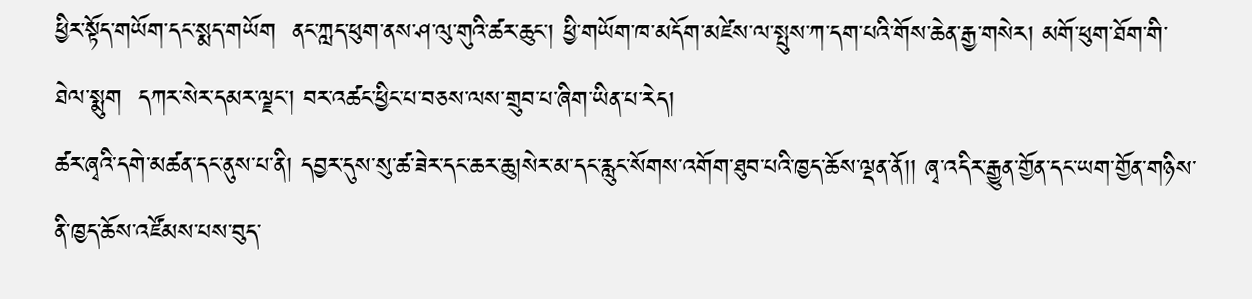ཕྱིར་སྟོད་གཡོག་དང་སྨད་གཡོག  ནང་ཀླད་ཕུག་ནས་ཤ་ལུ་གུའི་ཚར་ཆུང་། ཕྱི་གཡོག་ཁ་མདོག་མཛེས་ལ་སྤུས་ཀ་དག་པའི་གོས་ཆེན་རྒྱ་གསེར། མགོ་ཕུག་ཐོག་གི་ཐེལ་སྨུག  དཀར་སེར་དམར་ལྗང་། བར་འཚང་ཕྱིང་པ་བཅས་ལས་གྲུབ་པ་ཞིག་ཡིན་པ་རེད།
ཚར་ཞྭའི་དགེ་མཚན་དང་ནུས་པ་ནི། དབྱར་དུས་སུ་ཚ་ཟེར་དང་ཆར་ཆུ།སེར་མ་དང་རླུང་སོགས་འགོག་ཐུབ་པའི་ཁྱད་ཆོས་ལྡན་ནོ།། ཞྭ་འདིར་རྒྱུན་གྱོན་དང་ཡག་གྱོན་གཉིས་ནི་ཁྱད་ཆོས་འཛོམས་པས་བུད་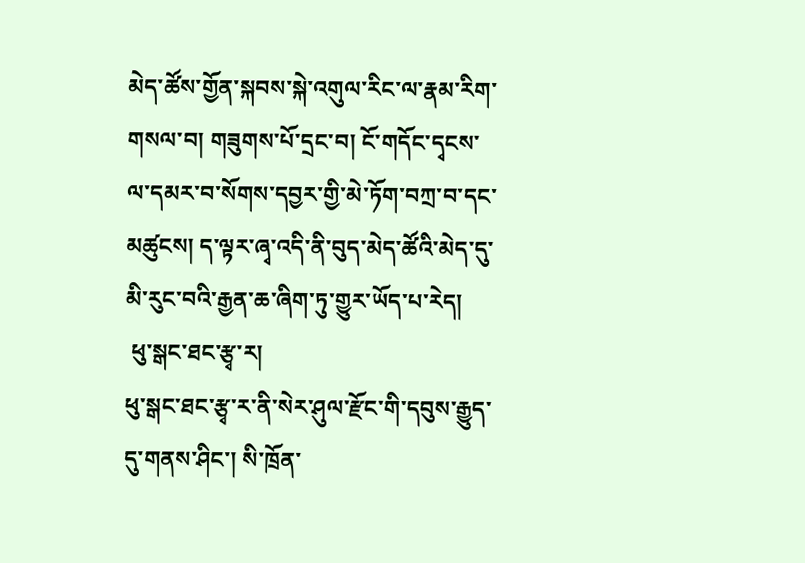མེད་ཚོས་གྱོན་སྐབས་སྐེ་འགུལ་རིང་ལ་རྣམ་རིག་གསལ་བ། གཟུགས་པོ་དྲང་བ། ངོ་གདོང་དྭངས་ལ་དམར་བ་སོགས་དབྱར་གྱི་མེ་ཏོག་བཀྲ་བ་དང་མཚུངས། ད་ལྟར་ཞྭ་འདི་ནི་བུད་མེད་ཚོའི་མེད་དུ་མི་རུང་བའི་རྒྱན་ཆ་ཞིག་ཏུ་གྱུར་ཡོད་པ་རེད།
 ཕུ་སྒང་ཐང་རྩྭ་ར།
ཕུ་སྒང་ཐང་རྩྭ་ར་ནི་སེར་ཤུལ་རྫོང་གི་དབུས་རྒྱུད་དུ་གནས་ཤིང་། སི་ཁྲོན་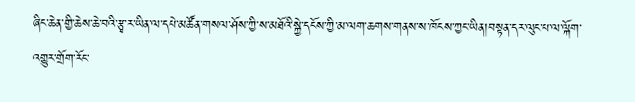ཞིང་ཆེན་གྱི་ཆེས་ཆེ་བའི་རྩྭ་ར་ཡིན་ལ་དཔེ་མཚོན་གསལ་ཤོས་ཀྱི་ས་མཐོའི་སྐྱེ་དངོས་ཀྱི་མ་ལག་ཆགས་གནས་ས་ཁོངས་ཀྱང་ཡིན།བསྟན་དར་ལུང་པ་ལ་ལྐོག་འགྱུར་གྲོག་རོང་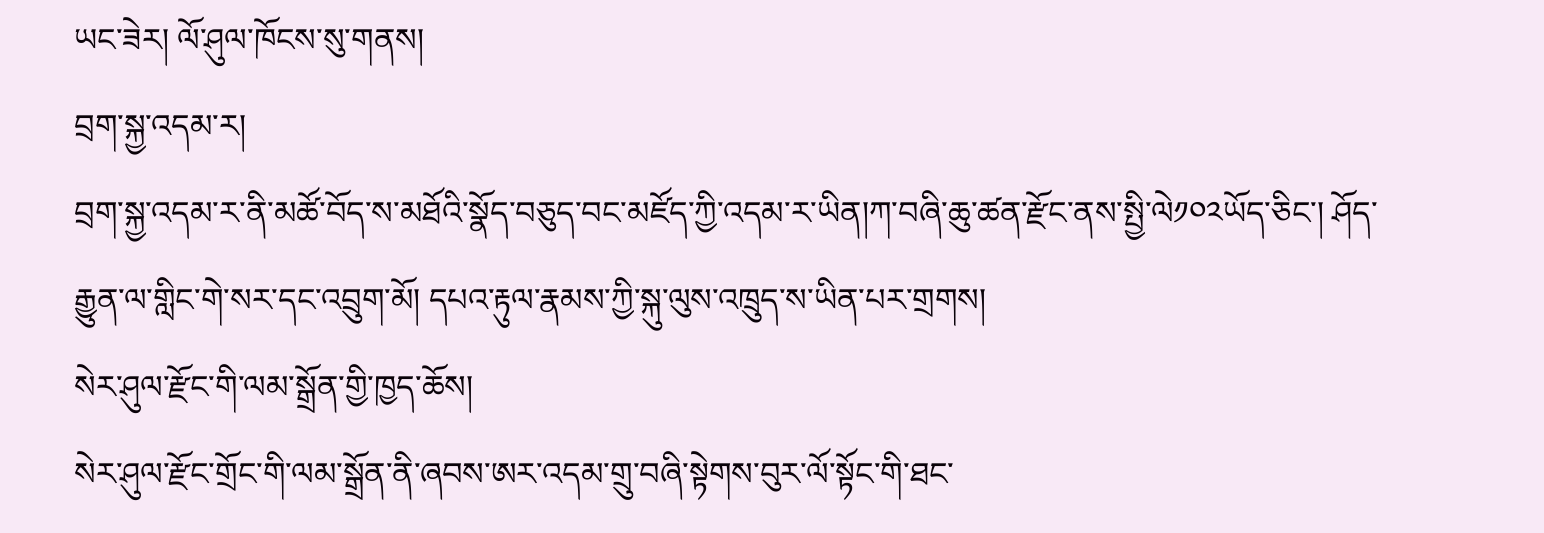ཡང་ཟེར། ལོ་ཤུལ་ཁོངས་སུ་གནས།
བྲག་སྐྱ་འདམ་ར།
བྲག་སྐྱ་འདམ་ར་ནི་མཚོ་བོད་ས་མཐོའི་སྣོད་བཅུད་བང་མཛོད་ཀྱི་འདམ་ར་ཡིན།ཀ་བཞི་ཆུ་ཚན་རྫོང་ནས་སྤྱི་ལེ༡༠༢ཡོད་ཅིང་། ཤོད་རྒྱུན་ལ་གླིང་གེ་སར་དང་འབྲུག་མོ། དཔའ་རྟུལ་རྣམས་ཀྱི་སྐུ་ལུས་འཁྲུད་ས་ཡིན་པར་གྲགས།
སེར་ཤུལ་རྫོང་གི་ལམ་སྒྲོན་གྱི་ཁྱད་ཆོས།
སེར་ཤུལ་རྫོང་གྲོང་གི་ལམ་སྒྲོན་ནི་ཞབས་ཨར་འདམ་གྲུ་བཞི་སྟེགས་བུར་ལོ་སྟོང་གི་ཐང་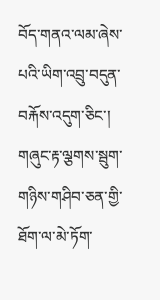བོད་གནའ་ལམ་ཞེས་པའི་ཡིག་འབྲུ་བདུན་བརྐོས་འདུག་ཅིང་། གཞུང་རྟ་ལྕགས་སྦུག་གཉིས་གཤིབ་ཅན་གྱི་ཐོག་ལ་མེ་ཏོག་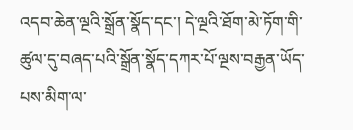འདབ་ཆེན་ལྔའི་སྒྲོན་སྣོད་དང་། དེ་ལྔའི་ཐོག་མེ་ཏོག་གི་ཚུལ་དུ་བཞད་པའི་སྒྲོན་སྣོད་དཀར་པོ་ལྔས་བརྒྱན་ཡོད་པས་མིག་ལ་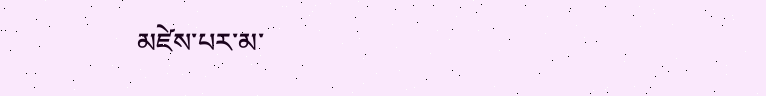མཛེས་པར་མ་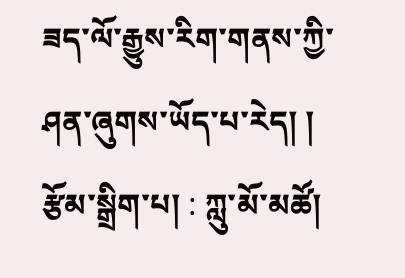ཟད་ལོ་རྒྱུས་རིག་གནས་ཀྱི་ཤན་ཞུགས་ཡོད་པ་རེད། །
རྩོམ་སྒྲིག་པ། : ཀླུ་མོ་མཚོ།